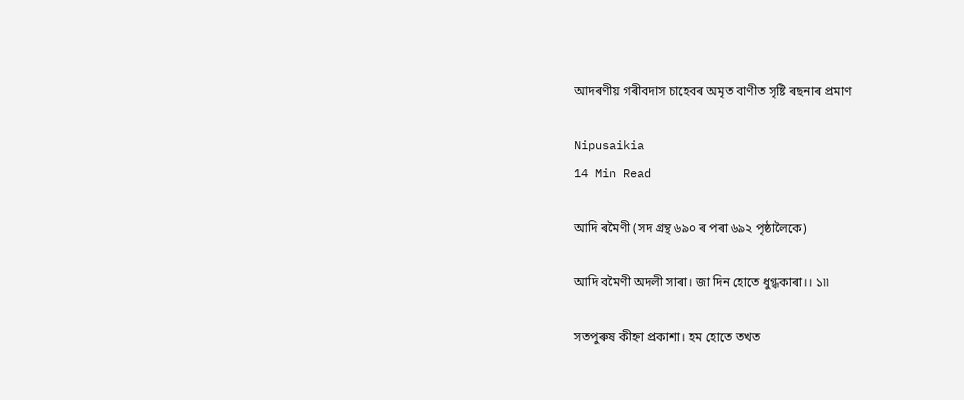আদৰণীয় গৰীবদাস চাহেবৰ অমৃত বাণীত সৃষ্টি ৰছনাৰ প্ৰমাণ

Nipusaikia
14 Min Read

আদি ৰমৈণী (সদ গ্রন্থ ৬৯০ ৰ পৰা ৬৯২ পৃষ্ঠালৈকে)

আদি বমৈণী অদলী সাৰা। জা দিন হোতে ধুগ্ধকাৰা।। ১৷৷

সতপুৰুষ কীহ্না প্রকাশা। হম হোতে তখত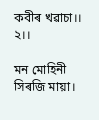কবীৰ খৱাচা।। ২।।

মন মোহিনী সিৰজি মায়া।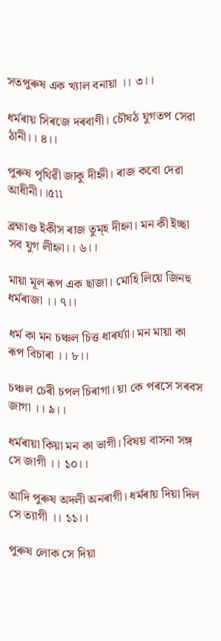সতপুৰুষ এক খ্যাল বনায়া ।। ৩।।

ধৰ্মৰায় সিৰজে দৰবাণী। চৌষঠ যুগতপ সেৱা ঠানী।। ৪।।

পুৰুষ পৃথিৱী জাকু দীহ্নী। ৰাজ কবো দেৱা আধীনী।।৫৷৷

ব্রহ্মাণ্ড ইকীস ৰাজ তুম্‌হ দীহ্না। মন কী ইচ্ছা সব যুগ লীহ্না।। ৬।।

মায়া মূল ৰূপ এক ছাজা। মোহি লিয়ে জিনহু ধৰ্মৰাজা ।। ৭।।

ধর্ম কা মন চঞ্চল চিত্ত ধাৰৰ্য্যা। মন মায়া কা ৰূপ বিচাৰা ।। ৮।।

চঞ্চল চেৰী চপল চিৰাগা। য়া কে পৰসে সৰবস জাগা ।। ৯।।

ধৰ্মৰায়া কিয়া মন কা ভাগী। বিষয় বাসনা সঙ্গ সে জাগী ।। ১০।।

আদি পুৰুষ অদলী অনৰাগী। ধৰ্মৰায় দিয়া দিল সে ত্যাগী ।। ১১।।

পুৰুষ লোক সে দিয়া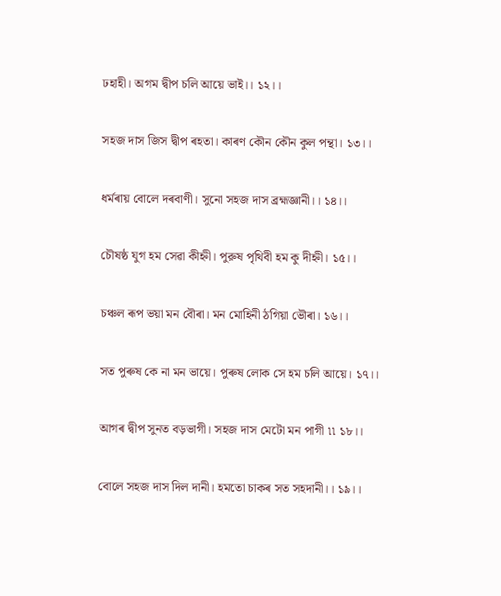ঢহাহী। অগম দ্বীপ চলি আয়ে ভাই।। ১২।।

সহজ দাস জিস দ্বীপ ৰহতা। কাৰণ কৌন কৌন কুল পন্থা। ১৩।।

ধৰ্মৰায় বোলে দৰবাণী। সুনো সহজ দাস ব্রহ্মজ্ঞানী।। ১৪।।

চৌষষ্ঠ যুগ হম সেৱা কীহ্নী। পুরুষ পৃথিবী হম কু দীহ্নী। ১৫।।

চঞ্চল ৰূপ ভয়া মন বৌৰা। মন মোহিনী ঠগিয়া ভৌৰা। ১৬।।

সত পুৰুষ কে না মন ভায়ে। পুৰুষ লোক সে হম চলি আয়ে। ১৭।।

আগৰ দ্বীপ সুনত বড়ভাগী। সহজ দাস মেটো মন পাগী ৷৷ ১৮।।

বোলে সহজ দাস দিল দানী। হমতো চাকৰ সত সহদানী।। ১৯।।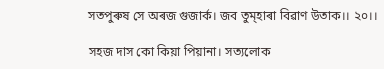সতপুৰুষ সে অৰজ গুজার্ক। জব তুম্হাৰা বিৱাণ উতাক।। ২০।।

সহজ দাস কো কিয়া পিয়ানা। সত্যলোক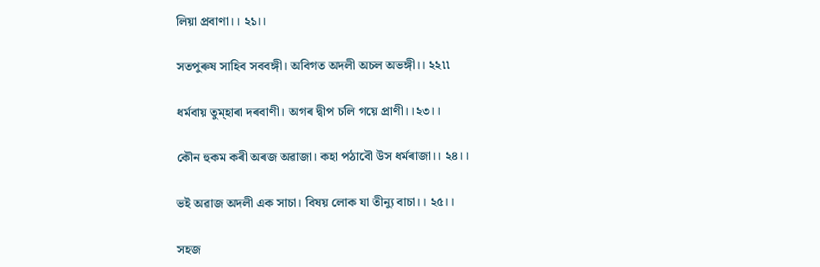লিয়া প্রবাণা।। ২১।।

সতপুৰুষ সাহিব সববঙ্গী। অবিগত অদলী অচল অভঙ্গী।। ২২৷৷

ধর্মবায় তুম্হাৰা দৰবাণী। অগৰ দ্বীপ চলি গয়ে প্রাণী।।২৩।।

কৌন হুকম কৰী অৰজ অৱাজা। কহা পঠাবৌ উস ধৰ্মৰাজা।। ২৪।।

ভই অৱাজ অদলী এক সাচা। বিষয় লোক যা তীন্যু বাচা।। ২৫।।

সহজ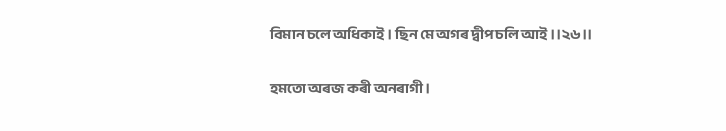বিমান চলে অধিকাই। ছিন মে অগৰ দ্বীপ চলি আই।।২৬।।

হমতো অৰজ কৰী অনৰাগী।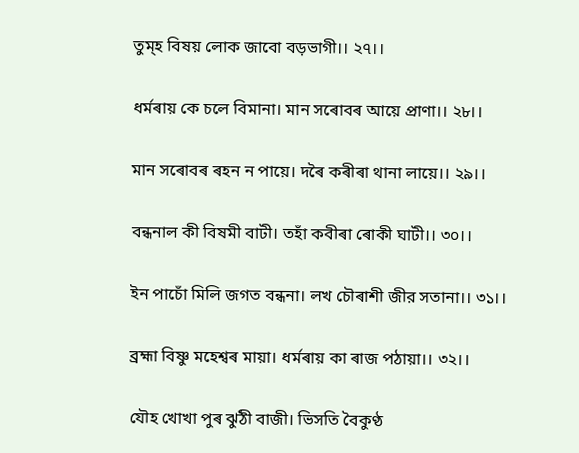তুম্‌হ বিষয় লোক জাবো বড়ভাগী।। ২৭।।

ধৰ্মৰায় কে চলে বিমানা। মান সৰোবৰ আয়ে প্রাণা।। ২৮।।

মান সৰোবৰ ৰহন ন পায়ে। দৰৈ কৰীৰা থানা লায়ে।। ২৯।।

বন্ধনাল কী বিষমী বাটী। তহাঁ কবীৰা ৰোকী ঘাটী।। ৩০।।

ইন পাচোঁ মিলি জগত বন্ধনা। লখ চৌৰাশী জীর সতানা।। ৩১।।

ব্রহ্মা বিষ্ণু মহেশ্বৰ মায়া। ধৰ্মৰায় কা ৰাজ পঠায়া।। ৩২।।

যৌহ খোখা পুৰ ঝুঠী বাজী। ভিসতি বৈকুণ্ঠ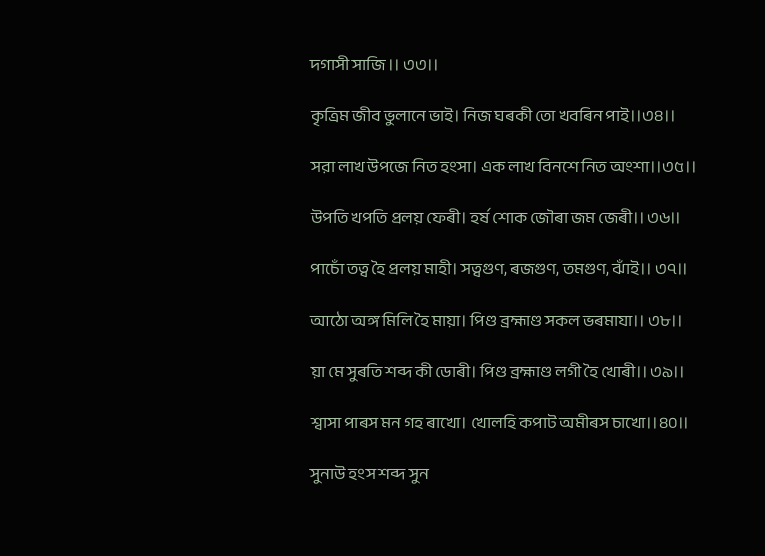দগাসী সাজি ।। ৩৩।।

কৃত্রিম জীব ভুলানে ভাই। নিজ ঘৰকী তো খবৰিন পাই।।৩৪।।

সরা লাখ উপজে নিত হংসা। এক লাখ বিনশে নিত অংশা।।৩৫।।

উপতি খপতি প্রলয় ফেৰী। হর্ষ শোক জৌৰা জম জেৰী।। ৩৬।।

পাচোঁ তত্ব হৈ প্রলয় মাহী। সত্বগুণ, ৰজগুণ, তমগুণ, ঝাঁই।। ৩৭।।

আঠো অঙ্গ মিলি হৈ মায়া। পিণ্ড ব্রহ্মাণ্ড সকল ভৰমাযা।। ৩৮।।

য়া মে সুৰতি শব্দ কী ডোৰী। পিণ্ড ব্ৰহ্মাণ্ড লগী হৈ খোৰী।। ৩৯।।

শ্বাসা পাৰস মন গহ ৰাখো। খোলহি কপাট অমীৰস চাখো।।৪০।।

সুনাউ হংস শব্দ সুন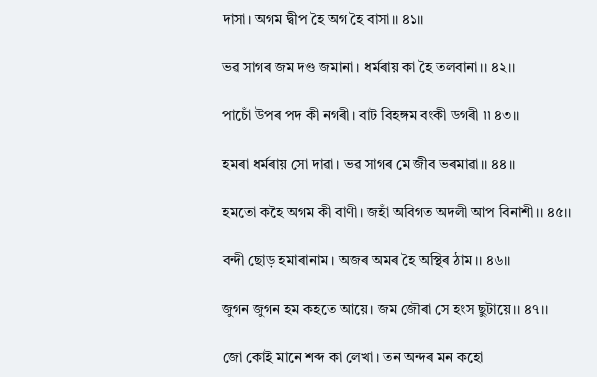দাসা। অগম দ্বীপ হৈ অগ হৈ বাসা।। ৪১।।

ভৱ সাগৰ জম দণ্ড জমানা। ধৰ্মৰায় কা হৈ তলবানা।। ৪২।।

পাচোঁ উপৰ পদ কী নগৰী। বাট বিহঙ্গম বংকী ডগৰী ৷৷ ৪৩।।

হমৰা ধৰ্মৰায় সো দাৱা। ভৱ সাগৰ মে জীব ভৰমাৱা।। ৪৪।।

হমতো কহৈ অগম কী বাণী। জহাঁ অবিগত অদলী আপ বিনাশী।। ৪৫।।

বন্দী ছোড় হমাৰানাম। অজৰ অমৰ হৈ অস্থিৰ ঠাম।। ৪৬।।

জুগন জুগন হম কহতে আয়ে। জম জৌৰা সে হংস ছুটায়ে।। ৪৭।।

জো কোই মানে শব্দ কা লেখা। তন অন্দৰ মন কহো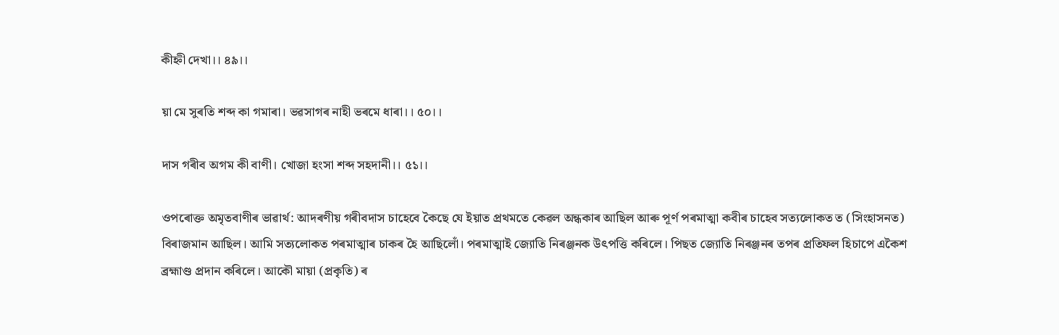কীহ্নী দেখা।। ৪৯।।

য়া মে সুৰতি শব্দ কা গমাৰা। ভৱসাগৰ নাহী ভৰমে ধাৰা।। ৫০।।

দাস গৰীব অগম কী বাণী। খোজা হংসা শব্দ সহদানী।। ৫১।।

ওপৰোক্ত অমৃতবাণীৰ ভাৱাৰ্থ: আদৰণীয় গৰীবদাস চাহেবে কৈছে যে ইয়াত প্রথমতে কেৱল অন্ধকাৰ আছিল আৰু পূর্ণ পৰমাত্মা কবীৰ চাহেব সত্যলোকত ত (সিংহাসনত) বিৰাজমান আছিল। আমি সত্যলোকত পৰমাত্মাৰ চাকৰ হৈ আছিলোঁ। পৰমাত্মাই জ্যোতি নিৰঞ্জনক উৎপত্তি কৰিলে। পিছত জ্যোতি নিৰঞ্জনৰ তপৰ প্ৰতিফল হিচাপে একৈশ ব্রহ্মাণ্ড প্রদান কৰিলে। আকৌ মায়া (প্রকৃতি) ৰ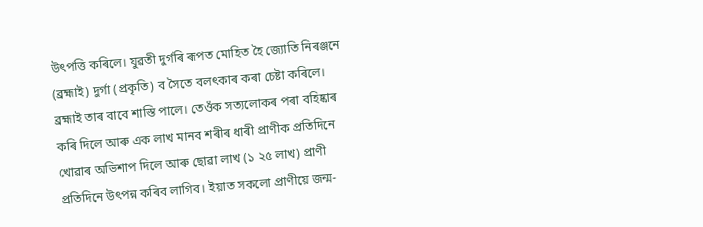উৎপত্তি কৰিলে। যুৱতী দুৰ্গৰি ৰূপত মোহিত হৈ জ্যোতি নিৰঞ্জনে (ব্রহ্মাই) দুর্গা (প্রকৃতি) ব সৈতে বলৎকাৰ কৰা চেষ্টা কৰিলে। ব্রহ্মাই তাৰ বাবে শাস্তি পালে। তেওঁক সত্যলোকৰ পৰা বহিষ্কাৰ কৰি দিলে আৰু এক লাখ মানব শৰীৰ ধাৰী প্ৰাণীক প্রতিদিনে খোৱাৰ অভিশাপ দিলে আৰু ছোৱা লাখ (১ ২৫ লাখ) প্রাণী প্রতিদিনে উৎপন্ন কৰিব লাগিব। ইয়াত সকলো প্রাণীয়ে জন্ম-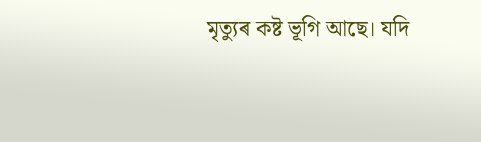মৃত্যুৰ কষ্ট ভূগি আছে। যদি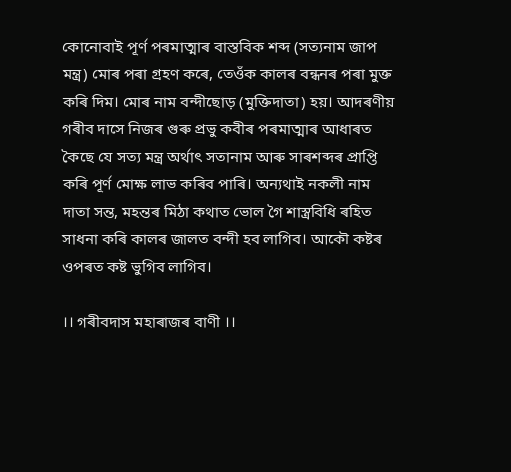কোনোবাই পূৰ্ণ পৰমাত্মাৰ বাস্তবিক শব্দ (সত্যনাম জাপ মন্ত্র) মোৰ পৰা গ্ৰহণ কৰে, তেওঁক কালৰ বন্ধনৰ পৰা মুক্ত কৰি দিম। মোৰ নাম বন্দীছোড় (মুক্তিদাতা) হয়। আদৰণীয় গৰীব দাসে নিজৰ গুৰু প্ৰভু কবীৰ পৰমাত্মাৰ আধাৰত কৈছে যে সত্য মন্ত্র অর্থাৎ সতানাম আৰু সাৰশব্দৰ প্ৰাপ্তি কৰি পূৰ্ণ মোক্ষ লাভ কৰিব পাৰি। অন্যথাই নকলী নাম দাতা সন্ত, মহন্তৰ মিঠা কথাত ভোল গৈ শাস্ত্রবিধি ৰহিত সাধনা কৰি কালৰ জালত বন্দী হব লাগিব। আকৌ কষ্টৰ ওপৰত কষ্ট ভুগিব লাগিব।

।। গৰীবদাস মহাৰাজৰ বাণী ।।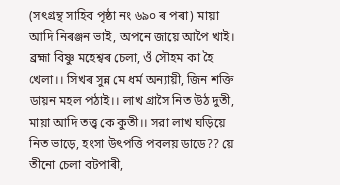(সৎগ্রন্থ সাহিব পৃষ্ঠা নং ৬৯০ ৰ পৰা) মায়া আদি নিৰঞ্জন ভাই, অপনে জায়ে আপৈ খাই। ব্ৰহ্মা বিষ্ণু মহেশ্বৰ চেলা, ওঁ সৌহম কা হৈ খেলা।। সিখৰ সুন্ন মে ধর্ম অন্যায়ী, জিন শক্তি ডায়ন মহল পঠাই।। লাখ গ্রাসৈ নিত উঠ দুতী, মায়া আদি তত্ত্ব কে কুতী।। সরা লাখ ঘড়িয়ে নিত ভাড়ে, হংসা উৎপত্তি পবলয় ডাডে?? য়ে তীনো চেলা বটপাৰী,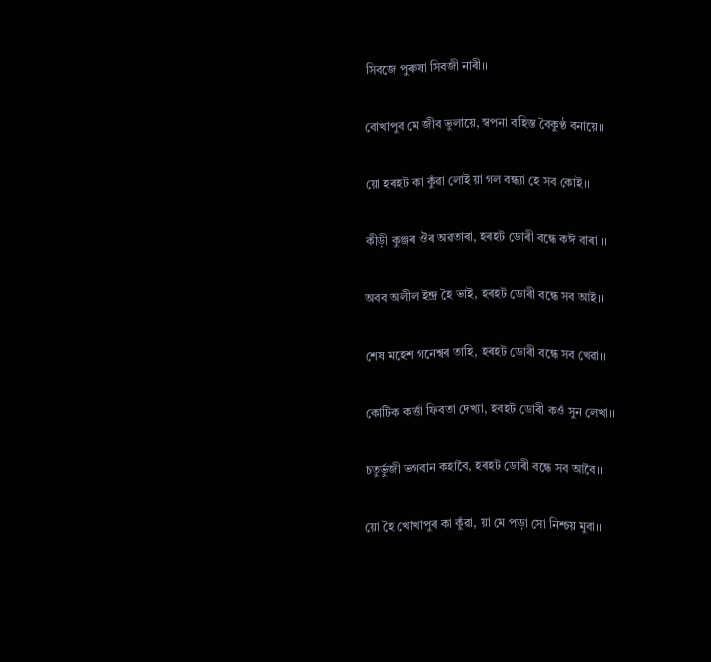সিবজে পুৰুষা সিবজী নাৰী।।

বোখাপুব মে জীব ভুলায়ে, স্বপনা বহিস্ত বৈকুণ্ঠ বনায়ে।।

য়ো হৰহট কা কুঁৱা লোই য়া গল বন্ধ্যা হে সব কোই।।

কীড়ী কুঞ্জৰ ঔৰ অৱতাৰা, হৰহট ডোৰী বন্ধে কঈ বাৰা ।।

অবব অলীল ইন্দ্র হৈ ভাই, হৰহট ডোৰী বন্ধে সব আই।।

শেষ মহেশ গনেশ্বৰ তাহি, হৰহট ডোৰী বন্ধে সব খেৱা।।

কোটিক কৰ্ত্তা ফিবতা দেখ্যা, হবহট ডোৰী কওঁ সুন লেখা।।

চতুর্ভুজী ভগবান কহাবৈ, হৰহট ডোৰী বন্ধে সব আবৈ।।

য়ো হৈ খোখাপুৰ কা কুঁৱা, য়া মে পড়া সো নিশ্চয় মুবা।।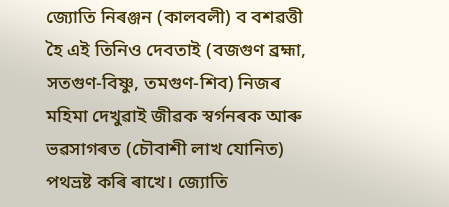জ্যোতি নিৰঞ্জন (কালবলী) ব বশৱত্তী হৈ এই তিনিও দেবতাই (বজগুণ ব্রহ্মা, সতগুণ-বিষ্ণু, তমগুণ-শিব) নিজৰ মহিমা দেখুৱাই জীৱক স্বৰ্গনৰক আৰু ভৱসাগৰত (চৌবাশী লাখ যোনিত) পথভ্রষ্ট কৰি ৰাখে। জ্যোতি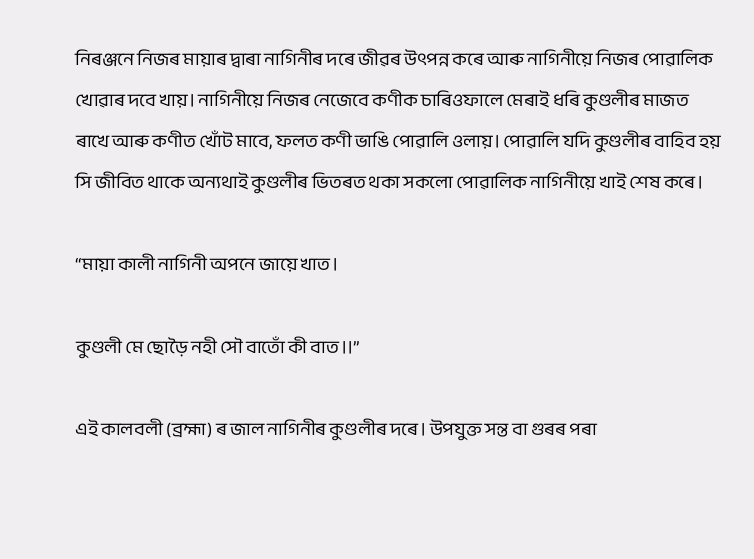নিৰঞ্জনে নিজৰ মায়াৰ দ্বাৰা নাগিনীৰ দৰে জীৱৰ উৎপন্ন কৰে আৰু নাগিনীয়ে নিজৰ পোৱালিক খোৱাৰ দবে খায়। নাগিনীয়ে নিজৰ নেজেবে কণীক চাৰিওফালে মেৰাই ধৰি কুণ্ডলীৰ মাজত ৰাখে আৰু কণীত খোঁট মাবে, ফলত কণী ভাঙি পোৱালি ওলায়। পোৱালি যদি কুণ্ডলীৰ বাহিব হয় সি জীবিত থাকে অন্যথাই কুণ্ডলীৰ ভিতৰত থকা সকলো পোৱালিক নাগিনীয়ে খাই শেষ কৰে।

“মায়া কালী নাগিনী অপনে জায়ে খাত।

কুণ্ডলী মে ছোড়ৈ নহী সৌ বাতোঁ কী বাত।।”

এই কালবলী (ব্রহ্মা) ৰ জাল নাগিনীৰ কুণ্ডলীৰ দৰে। উপযুক্ত সন্ত বা গুৰৰ পৰা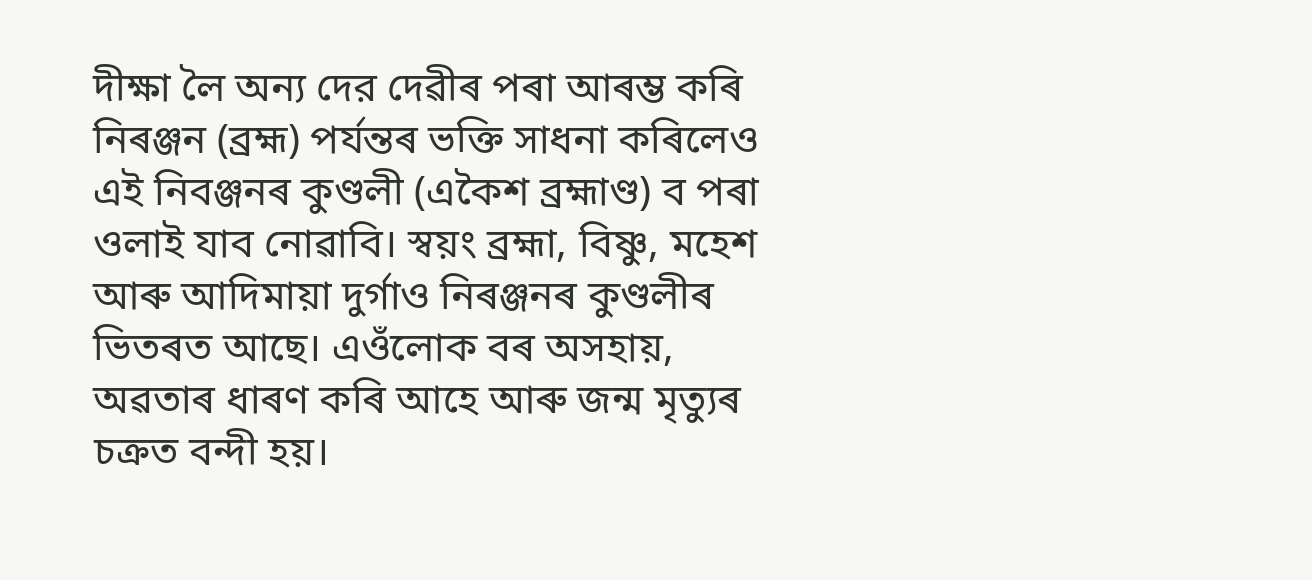দীক্ষা লৈ অন্য দের দেৱীৰ পৰা আৰম্ভ কৰি নিৰঞ্জন (ব্রহ্ম) পর্যন্তৰ ভক্তি সাধনা কৰিলেও এই নিবঞ্জনৰ কুণ্ডলী (একৈশ ব্রহ্মাণ্ড) ব পৰা ওলাই যাব নোৱাবি। স্বয়ং ব্রহ্মা, বিষ্ণু, মহেশ আৰু আদিমায়া দুর্গাও নিৰঞ্জনৰ কুণ্ডলীৰ ভিতৰত আছে। এওঁলোক বৰ অসহায়, অৱতাৰ ধাৰণ কৰি আহে আৰু জন্ম মৃত্যুৰ চক্ৰত বন্দী হয়।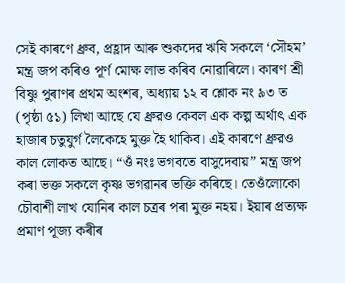সেই কাৰণে ধ্রুব, প্রহ্লাদ আৰু শুকদের ঋষি সকলে ‘সৌহম’ মন্ত্র জপ কৰিও পূৰ্ণ মোক্ষ লাভ কৰিব নোৱাৰিলে। কাৰণ শ্রী বিষ্ণু পুৰাণৰ প্ৰথম অংশৰ, অধ্যায় ১২ ব শ্লোক নং ৯৩ ত (পৃষ্ঠা ৫১) লিখা আছে যে ধ্রুরও কেবল এক কল্প অর্থাৎ এক হাজাৰ চতুযুর্গ লৈকেহে মুক্ত হৈ থাকিব। এই কাৰণে ধ্রুরও কাল লোকত আছে। “ওঁ নংঃ ভগবতে বাসুদেবায়” মন্ত্র জপ কৰা ভক্ত সকলে কৃষ্ণ ভগৱানৰ ভক্তি কৰিছে। তেওঁলোকো চৌবাশী লাখ যোনিৰ কাল চত্ৰৰ পৰা মুক্ত নহয়। ইয়াৰ প্ৰত্যক্ষ প্রমাণ পূজ্য কৰীৰ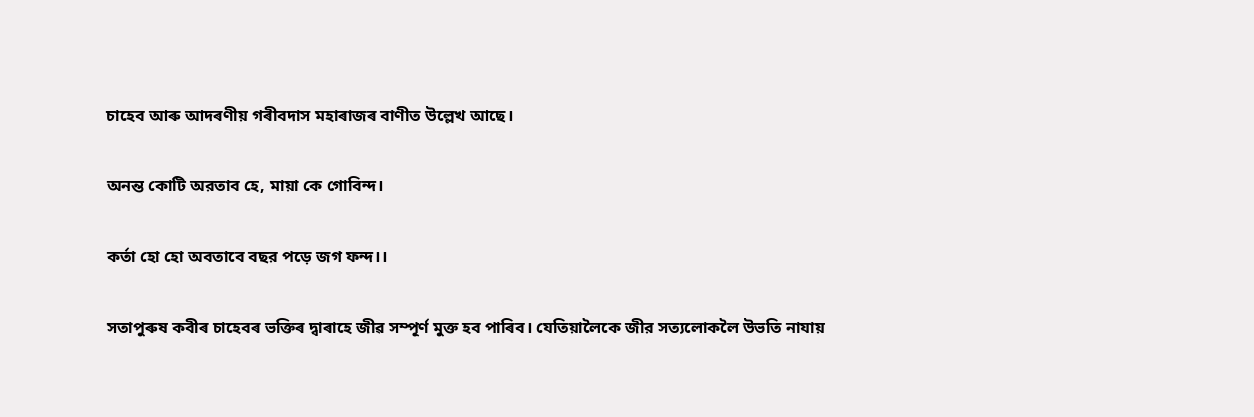চাহেব আৰু আদৰণীয় গৰীবদাস মহাৰাজৰ বাণীত উল্লেখ আছে।

অনন্ত কোটি অরতাব হে, মায়া কে গোবিন্দ।

কর্তা হো হো অবতাবে বছর পড়ে জগ ফন্দ।।

সতাপুৰুষ কবীৰ চাহেবৰ ভক্তিৰ দ্বাৰাহে জীৱ সম্পূর্ণ মুক্ত হব পাৰিব। যেতিয়ালৈকে জীর সত্যলোকলৈ উভতি নাযায়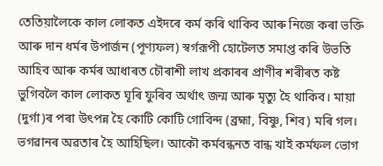তেতিয়ালৈকে কাল লোকত এইদৰে কর্ম কৰি থাকিব আৰু নিজে কৰা ভক্তি আৰু দান ধৰ্মৰ উপাৰ্জন (পূণ্যফল) স্বর্গরূপী হোটেলত সমাপ্ত কৰি উভতি আহিব আৰু কৰ্মৰ আধাৰত চৌৰাশী লাখ প্ৰকাৰৰ প্ৰাণীৰ শৰীৰত কষ্ট ভুগিবলৈ কাল লোকত ঘূৰি ফুৰিব অর্থাৎ জন্ম আৰু মৃত্যু হৈ থাকিব। মায়া (দুর্গা)ৰ পৰা উৎপন্ন হৈ কোটি কোটি গোবিন্দ (ব্রহ্মা, বিষ্ণু, শিব) মৰি গল। ভগৱানৰ অৱতাৰ হৈ আহিছিল। আকৌ কর্মবন্ধনত বান্ধ খাই কর্মফল ভোগ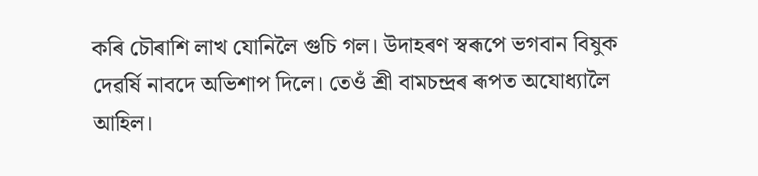কৰি চৌৰাশি লাখ যোনিলৈ গুচি গল। উদাহৰণ স্বৰূপে ভগবান বিষুক দেৱর্ষি নাবদে অভিশাপ দিলে। তেওঁ শ্রী বামচন্দ্ৰৰ ৰূপত অযোধ্যালৈ আহিল।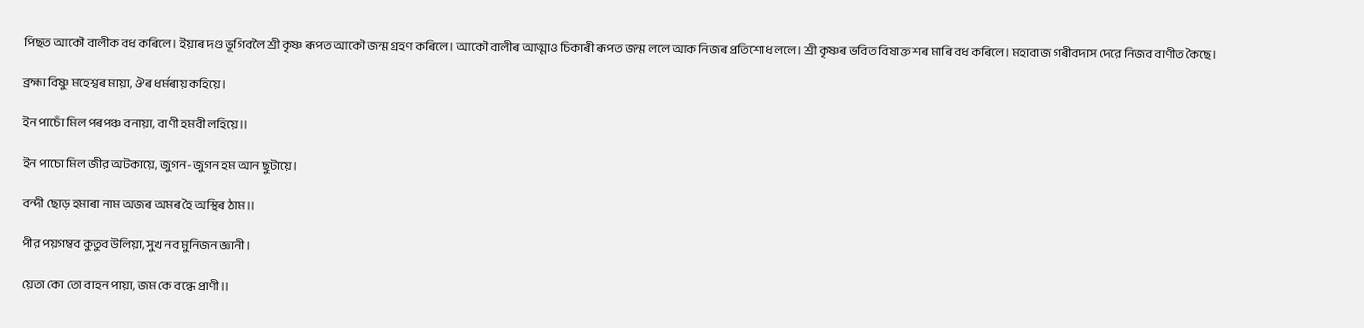পিছত আকৌ বালীক বধ কৰিলে। ইয়াৰ দণ্ড ভূগিবলৈ শ্রী কৃষ্ণ ৰূপত আকৌ জন্ম গ্রহণ কৰিলে। আকৌ বালীৰ আত্মাও চিকাৰী ৰূপত জন্ম ললে আক নিজৰ প্রতিশোধ ললে। শ্রী কৃষ্ণৰ ভবিত বিষাক্ত শৰ মাৰি বধ কৰিলে। মহাবাজ গৰীবদাস দেরে নিজব বাণীত কৈছে।

ব্রহ্মা বিষ্ণু মহেশ্বৰ মায়া, ঔৰ ধৰ্মৰায় কহিয়ে।

ইন পাচোঁ মিল পৰপঞ্চ বনায়া, বাণী হমবী লহিয়ে।।

ইন পাচো মিল জীর অটকায়ে, জুগন-জুগন হম আন ছুটায়ে।

বন্দী ছোড় হমাৰা নাম অজৰ অমৰ হৈ অস্থিৰ ঠাম।।

পীর পয়গম্বব কুতুব উলিয়া, সুখ নব মুনিজন জ্ঞানী।

য়েতা কো তো বাহন পায়া, জম কে বন্ধে প্রাণী।।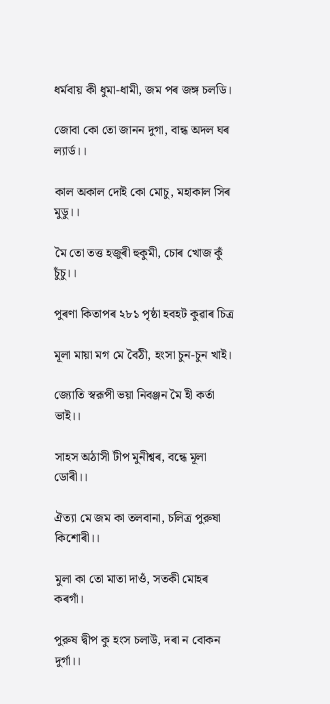ধর্মবায় কী ধুমা-ধামী, জম পৰ জঙ্গ চলডি।

জোবা কো তো জানন দুগা, বান্ধ অদল ঘৰ ল্যার্ড।।

কাল অকাল দোই কো মোচু, মহাকাল সিৰ মুডু।।

মৈ তো তত্ত হজুৰী হুকুমী, চোৰ খোজ কুঁ চুঁচু।।

পুৰণা কিতাপৰ ২৮১ পৃষ্ঠা হবহট কুৱাৰ চিত্র

মূলা মায়া মগ মে বৈঠী, হংসা চুন-চুন খাই।

জ্যোতি স্বরূপী ভয়া নিবঞ্জন মৈ হী কর্তা ভাই।।

সাহস অঠাসী টীপ মুনীশ্বৰ, বন্ধে মূলা ডোৰী।।

ঐত্যা মে জম কা তলবানা, চলিত্র পুরুষা কিশোৰী।।

মুলা কা তো মাতা দাওঁ, সতকী মোহৰ কৰগাঁ।

পুরুষ দ্বীপ কু হংস চলাউ, দৰা ন বোকন দুর্গা।।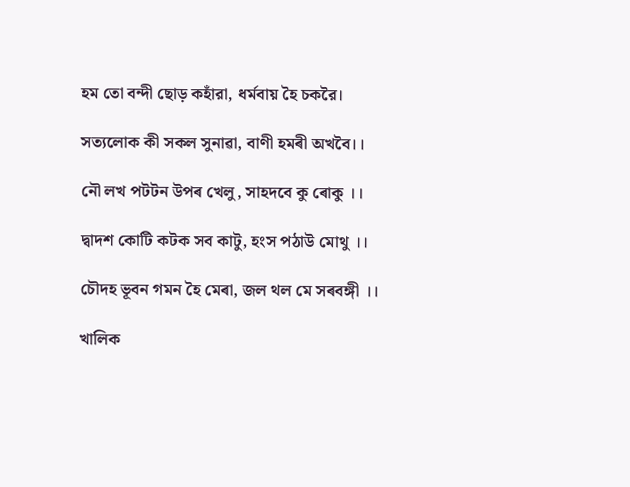হম তো বন্দী ছোড় কহাঁরা, ধর্মবায় হৈ চকরৈ।

সত্যলোক কী সকল সুনাৱা, বাণী হমৰী অখবৈ।।

নৌ লখ পটটন উপৰ খেলু, সাহদবে কু ৰোকু ।।

দ্বাদশ কোটি কটক সব কাটু, হংস পঠাউ মোথু ।।

চৌদহ ভূবন গমন হৈ মেৰা, জল থল মে সৰবঙ্গী ।।

খালিক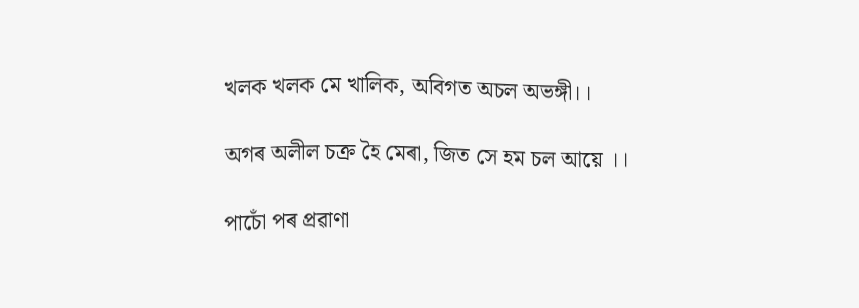খলক খলক মে খালিক, অবিগত অচল অভঙ্গী।।

অগৰ অলীল চক্ৰ হৈ মেৰা, জিত সে হম চল আয়ে ।।

পাচোঁ পৰ প্ৰৱাণা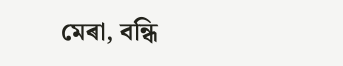মেৰা, বন্ধি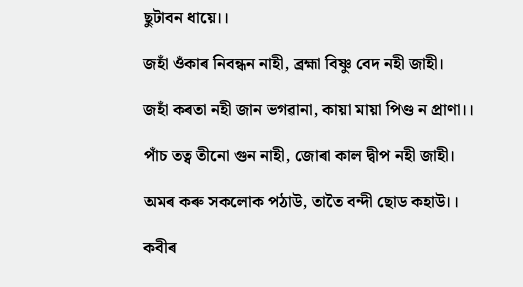ছুটাবন ধায়ে।।

জহাঁ ওঁকাৰ নিবন্ধন নাহী, ব্রহ্মা বিষ্ণু বেদ নহী জাহী।

জহাঁ কৰতা নহী জান ভগৱানা, কায়া মায়া পিণ্ড ন প্রাণা।।

পাঁচ তত্ব তীনো গুন নাহী, জোৰা কাল দ্বীপ নহী জাহী।

অমৰ কৰু সকলোক পঠাউ, তাতৈ বন্দী ছোড কহাউ।।

কবীৰ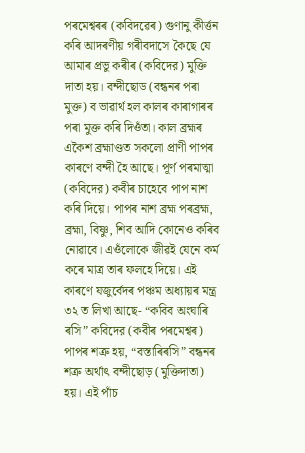পৰমেশ্বৰৰ (কবিদৱেৰ) গুণানু কীৰ্ত্তন কৰি আদৰণীয় গৰীবদাসে কৈছে যে আমাৰ প্ৰভু কৰীৰ (কবিদের) মুক্তি দাতা হয়। বন্দীছোড (বন্ধনৰ পৰা মুক্ত) ব ভাৱাৰ্থ হল কালৰ কাৰাগাৰৰ পৰা মুক্ত কৰি দিওঁতা। কাল ব্ৰহ্মৰ একৈশ ব্রহ্মাণ্ডত সকলো প্রাণী পাপৰ কাৰণে বন্দী হৈ আছে। পূৰ্ণ পৰমাত্মা (কবিদের) কবীৰ চাহেবে পাপ নাশ কৰি দিয়ে। পাপৰ নাশ ব্রহ্ম পৰব্ৰহ্ম, ব্রহ্মা, বিষ্ণু, শিব আদি কোনেও কৰিব নোৱাবে। এওঁলোকে জীৱই যেনে কর্ম কৰে মাত্ৰ তাৰ ফলহে দিয়ে। এই কাৰণে যজুর্বেদৰ পঞ্চম অধ্যায়ৰ মন্ত্র ৩২ ত লিখা আছে- “কবিব অংঘাৰি ৰসি” কবিদের (কবীৰ পৰমেশ্বৰ) পাপৰ শত্রু হয়, “বস্তাৰিৰসি” বন্ধনৰ শত্রু অর্থাৎ বন্দীছোড় (মুক্তিদাতা) হয়। এই পাঁচ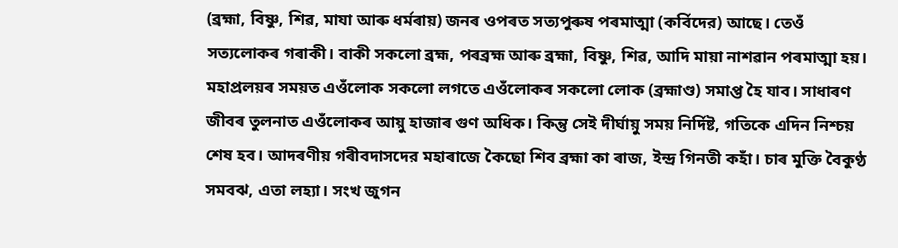(ব্রহ্মা, বিষ্ণু, শিৱ, মাযা আৰু ধৰ্মৰায়) জনৰ ওপৰত সত্যপুৰুষ পৰমাত্মা (কর্বিদের) আছে। তেওঁ সত্যলোকৰ গৰাকী। বাকী সকলো ব্রহ্ম, পৰব্ৰহ্ম আৰু ব্ৰহ্মা, বিষ্ণু, শিৱ, আদি মায়া নাশৱান পৰমাত্মা হয়। মহাপ্রলয়ৰ সময়ত এওঁলোক সকলো লগতে এওঁলোকৰ সকলো লোক (ব্রহ্মাণ্ড) সমাপ্ত হৈ যাব। সাধাৰণ জীবৰ তুলনাত এওঁলোকৰ আয়ু হাজাৰ গুণ অধিক। কিন্তু সেই দীর্ঘায়ু সময় নির্দিষ্ট, গতিকে এদিন নিশ্চয় শেষ হব। আদৰণীয় গৰীবদাসদের মহাৰাজে কৈছো শিব ব্রহ্মা কা ৰাজ, ইন্দ্ৰ গিনতী কহাঁ। চাৰ মুক্তি বৈকুণ্ঠ সমবঝ, এতা লহ্যা। সংখ জুগন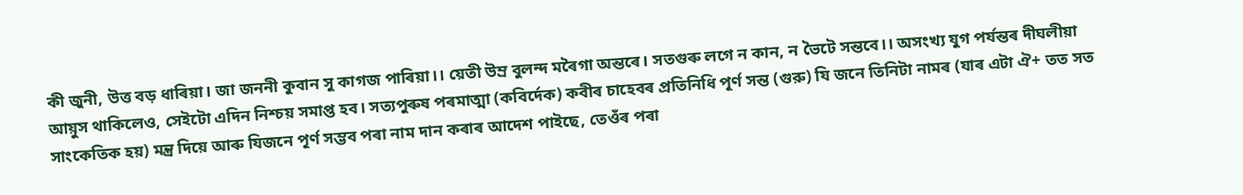কী জুনী, উত্ত বড় ধাৰিয়া। জা জননী কুবান সু কাগজ পাৰিয়া।। য়েতী উম্র বুলন্দ মৰৈগা অন্তৰে। সতগুৰু লগে ন কান, ন ভৈটে সন্তবে।। অসংখ্য যুগ পর্যন্তৰ দীঘলীয়া আয়ুস থাকিলেও, সেইটো এদিন নিশ্চয় সমাপ্ত হব। সত্যপুৰুষ পৰমাত্মা (কবিৰ্দেক) কবীৰ চাহেবৰ প্রতিনিধি পূর্ণ সন্ত (গুরু) যি জনে তিনিটা নামৰ (যাৰ এটা ঐ+ তত সত সাংকেতিক হয়) মন্ত্র দিয়ে আৰু যিজনে পূর্ণ সম্ভব পৰা নাম দান কৰাৰ আদেশ পাইছে, তেওঁৰ পৰা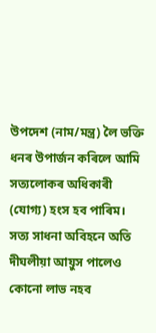উপদেশ (নাম/মন্ত্র) লৈ ভক্তি ধনৰ উপাৰ্জন কৰিলে আমি সত্যলোকৰ অধিকাৰী (যোগ্য) হংস হব পাৰিম। সত্য সাধনা অবিহনে অতি দীঘলীয়া আয়ুস পালেও কোনো লাভ নহব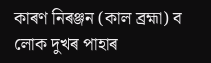কাৰণ নিৰঞ্জন (কাল ব্রহ্মা) ব লোক দুখৰ পাহাৰ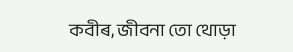কবীৰ, জীবনা তো থোড়া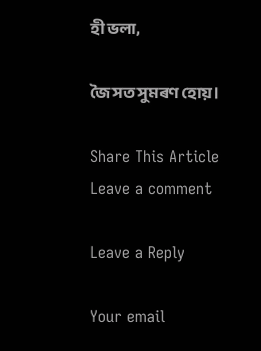হী ভলা,

জৈ সত সুমৰণ হোয়।

Share This Article
Leave a comment

Leave a Reply

Your email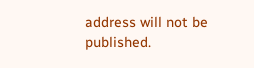address will not be published.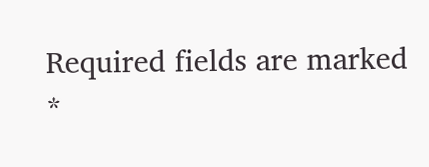Required fields are marked *